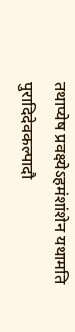तथाप्येष प्रवक्ष्येऽहमंशांशेन यथामति
पुरादिदेवकल्पादौ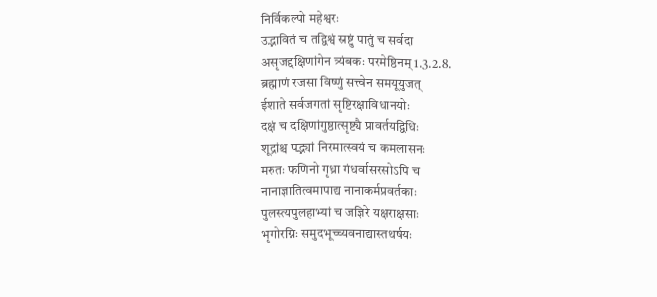निर्विकल्पो महेश्वरः
उद्भावितं च तद्विश्वं स्रष्टुं पातुं च सर्वदा
असृजद्दक्षिणांगेन त्र्यंबकः परमेष्ठिनम् 1.3.2.8.
ब्रह्माणं रजसा विष्णुं सत्त्वेन समयूयुजत्
ईशाते सर्वजगतां सृष्टिरक्षाविधानयोः
दक्षं च दक्षिणांगुष्ठात्सृष्ट्यै प्रावर्तयद्विधिः
शूद्रांश्च पद्भ्यां निरमात्स्वयं च कमलासनः
मरुतः फणिनो गृध्रा गंधर्वासरसोऽपि च
नानाज्ञातित्वमापाद्य नानाकर्मप्रवर्तकाः
पुलस्त्यपुलहाभ्यां च जज्ञिरे यक्षराक्षसाः
भृगोरग्निः समुदभूच्च्यवनाद्यास्तथर्षयः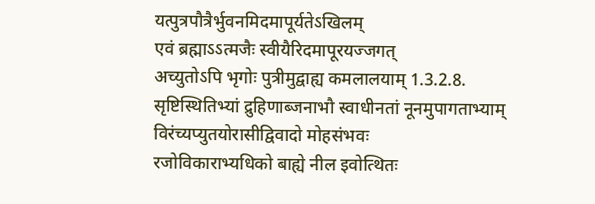यत्पुत्रपौत्रैर्भुवनमिदमापूर्यतेऽखिलम्
एवं ब्रह्माऽऽत्मजैः स्वीयैरिदमापूरयज्जगत्
अच्युतोऽपि भृगोः पुत्रीमुद्वाह्य कमलालयाम् 1.3.2.8.
सृष्टिस्थितिभ्यां द्रुहिणाब्जनाभौ स्वाधीनतां नूनमुपागताभ्याम्
विरंच्यप्युतयोरासीद्विवादो मोहसंभवः
रजोविकाराभ्यधिको बाह्ये नील इवोत्थितः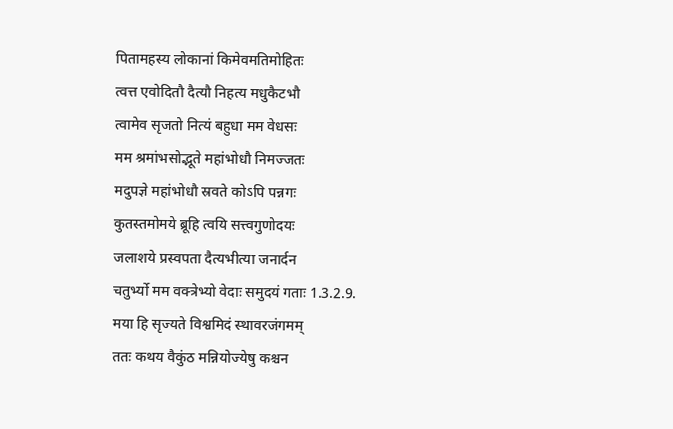पितामहस्य लोकानां किमेवमतिमोहितः
त्वत्त एवोदितौ दैत्यौ निहत्य मधुकैटभौ
त्वामेव सृजतो नित्यं बहुधा मम वेधसः
मम श्रमांभसोद्भूते महांभोधौ निमज्जतः
मदुपज्ञे महांभोधौ स्रवते कोऽपि पन्नगः
कुतस्तमोमये ब्रूहि त्वयि सत्त्वगुणोदयः
जलाशये प्रस्वपता दैत्यभीत्या जनार्दन
चतुर्भ्यो मम वक्त्रेभ्यो वेदाः समुदयं गताः 1.3.2.9.
मया हि सृज्यते विश्वमिदं स्थावरजंगमम्
ततः कथय वैकुंठ मन्नियोज्येषु कश्चन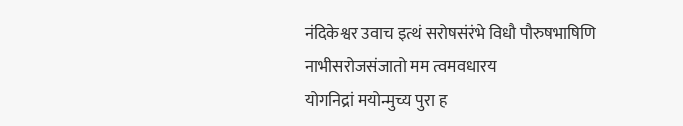नंदिकेश्वर उवाच इत्थं सरोषसंरंभे विधौ पौरुषभाषिणि
नाभीसरोजसंजातो मम त्वमवधारय
योगनिद्रां मयोन्मुच्य पुरा ह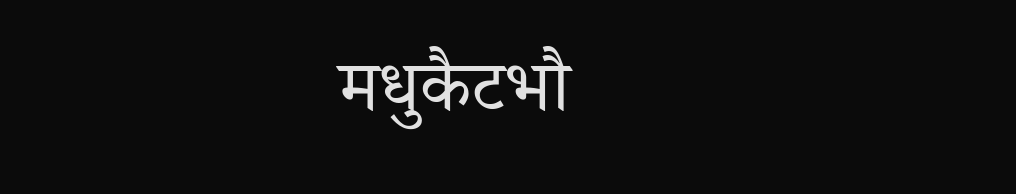मधुकैटभौ